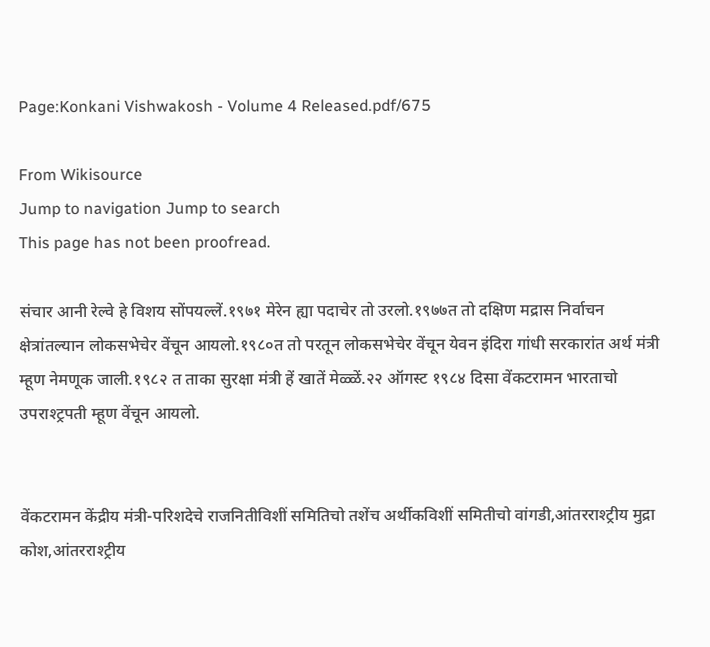Page:Konkani Vishwakosh - Volume 4 Released.pdf/675

From Wikisource
Jump to navigation Jump to search
This page has not been proofread.

संचार आनी रेल्वे हे विशय सोंपयल्लें.१९७१ मेरेन ह्या पदाचेर तो उरलो.१९७७त तो दक्षिण मद्रास निर्वाचन क्षेत्रांतल्यान लोकसभेचेर वेंचून आयलो.१९८०त तो परतून लोकसभेचेर वेंचून येवन इंदिरा गांधी सरकारांत अर्थ मंत्री म्हूण नेमणूक जाली.१९८२ त ताका सुरक्षा मंत्री हें खातें मेळ्ळें.२२ ऑगस्ट १९८४ दिसा वेंकटरामन भारताचो उपराश्ट्रपती म्हूण वेंचून आयलो.


वेंकटरामन केंद्रीय मंत्री-परिशदेचे राजनितीविशीं समितिचो तशेंच अर्थीकविशीं समितीचो वांगडी,आंतरराश्ट्रीय मुद्रा कोश,आंतरराश्ट्रीय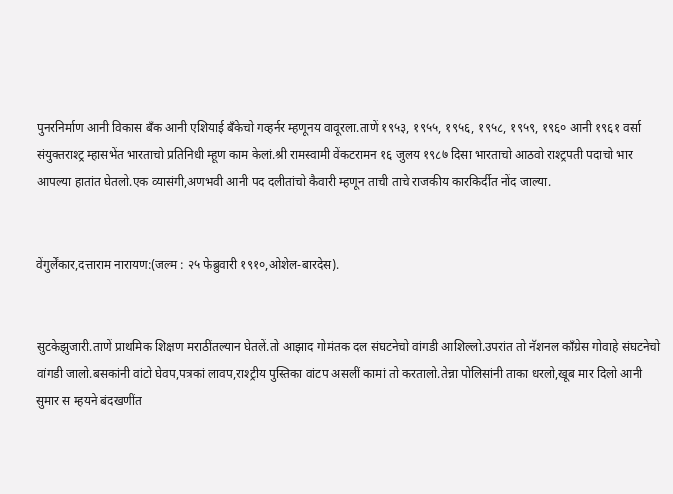पुनरनिर्माण आनी विकास बँक आनी एशियाई बँकेचो गव्हर्नर म्हणूनय वावूरला.ताणें १९५३, १९५५, १९५६, १९५८, १९५९, १९६० आनी १९६१ वर्सा संयुक्तराश्ट्र म्हासभेंत भारताचो प्रतिनिधी म्हूण काम केलां.श्री रामस्वामी वेंकटरामन १६ जुलय १९८७ दिसा भारताचो आठवो राश्ट्रपती पदाचो भार आपल्या हातांत घेतलो.एक व्यासंगी,अणभवी आनी पद दलीतांचो कैवारी म्हणून ताची ताचे राजकीय कारकिर्दीत नोंद जाल्या.


वेंगुर्लेंकार,दत्ताराम नारायण:(जल्म : २५ फेब्रुवारी १९१०,ओशेल-बारदेस).


सुटकेझुजारी.ताणें प्राथमिक शिक्षण मराठींतल्यान घेतलें.तो आझाद गोमंतक दल संघटनेचो वांगडी आशिल्लो.उपरांत तो नॅशनल काँग्रेस गोवाहे संघटनेचो वांगडी जालो.बसकांनी वांटो घेवप,पत्रकां लावप,राश्ट्रीय पुस्तिका वांटप असलीं कामां तो करतालो.तेन्ना पोलिसांनी ताका धरलो,खूब मार दिलो आनी सुमार स म्हयने बंदखणींत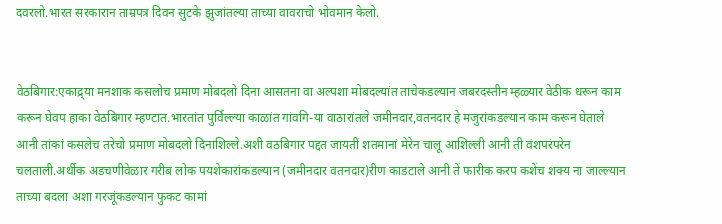दवरलो.भारत सरकारान ताम्रपत्र दिवन सुटके झुजांतल्या ताच्या वावराचो भोवमान केलो.


वेठबिगार:एकाद्र्या मनशाक कसलोच प्रमाण मोबदलो दिना आसतना वा अल्पशा मोबदल्यांत ताचेकडल्यान जबरदस्तीन म्हळ्यार वेठीक धरून काम करून घेवप हाका वेठबिगार म्हण्टात.भारतांत पुर्विल्ल्या काळांत गांवगि-या वाठारांतले जमीनदार,वतनदार हे मजुरांकडल्यान काम करून घेताले आनी तांकां कसलेच तरेचो प्रमाण मोबदलो दिनाशिल्ले.अशी वठबिगार पद्दत जायतीं शतमानां मेरेन चालू आशिल्ली आनी ती वंशपरंपरेन चलताली.अर्थीक अडचणीवेळार गरीब लोक पयशेकारांकडल्यान (जमीनदार वतनदार)रीण काडटाले आनी तें फारीक करप कशेंच शक्य ना जाल्ल्यान ताच्या बदला अशा गरजूंकडल्यान फुकट कामां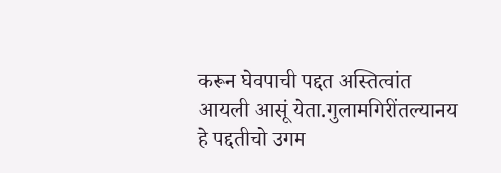करून घेवपाची पद्दत अस्तित्वांत आयली आसूं येता.गुलामगिरींतल्यानय हे पद्दतीचो उगम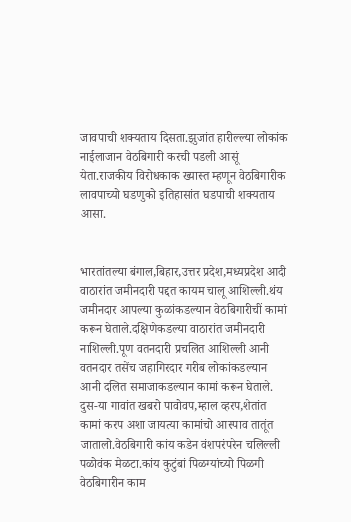जावपाची शक्यताय दिसता.झुजांत हारील्ल्या लोकांक नाईलाजान वेठबिगारी करची पडली आसूं येता.राजकीय विरोधकाक ख्यास्त म्हणून वेठबिगारीक लावपाच्यो घडणुको इतिहासांत घडपाची शक्यताय आसा.


भारतांतल्या बंगाल,बिहार,उत्तर प्रदेश,मध्यप्रदेश आदी वाठारांत जमीनदारी पद्दत कायम चालू आशिल्ली.थंय जमीनदार आपल्या कुळांकडल्यान वेठबिगारीचीं कामां करून घेताले.दक्षिणेकडल्या वाठारांत जमीनदारी नाशिल्ली.पूण वतनदारी प्रचलित आशिल्ली आनी वतनदार तसेंच जहागिरदार गरीब लोकांकडल्यान आनी दलित समाजाकडल्यान कामां करून घेताले. दुस-या गावांत खबरो पावोवप,म्हाल व्हरप,शेतांत कामां करप अशा जायत्या कामांचो आस्पाव तातूंत जातालो.वेठबिगारी कांय कडेन वंशपरंपरेन चलिल्ली पळोवंक मेळटा.कांय कुटुंबां पिळग्यांच्यो पिळगी वेठबिगारीन काम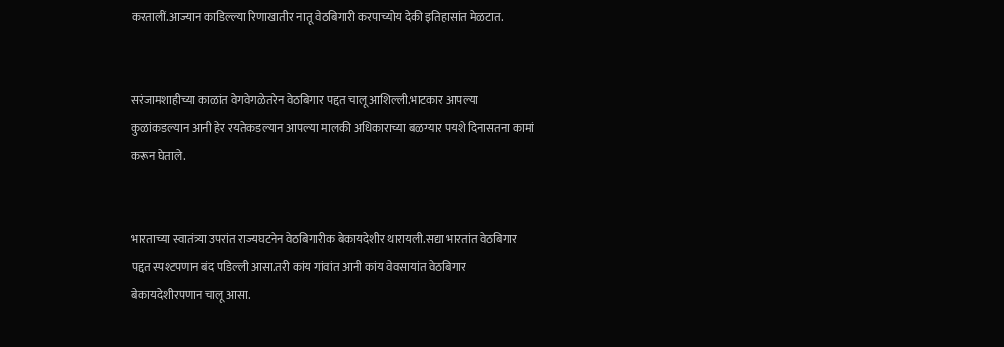करतालीं.आज्यान काडिल्ल्या रिणाखातीर नातू वेठबिगारी करपाच्योय देकी इतिहासांत मेळटात.


सरंजामशाहीच्या काळांत वेगवेगळेतरेन वेठबिगार पद्दत चालू आशिल्ली.भाटकार आपल्या कुळांकडल्यान आनी हेर रयतेकडल्यान आपल्या मालकी अधिकाराच्या बळग्यार पयशे दिनासतना कामां करून घेताले.


भारताच्या स्वातंत्र्या उपरांत राज्यघटनेन वेठबिगारीक बेकायदेशीर थारायली.सद्या भारतांत वेठबिगार पद्दत स्पश्टपणान बंद पडिल्ली आसा.तरी कांय गांवांत आनी कांय वेवसायांत वेठबिगार बेकायदेशीरपणान चालू आसा.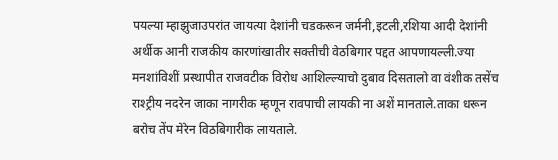पयल्या म्हाझुजाउपरांत जायत्या देशांनी चडकरून जर्मनी,इटली,रशिया आदी देशांनी अर्थीक आनी राजकीय कारणांखातीर सक्तीची वेठबिगार पद्दत आपणायल्ली.ज्या मनशांविशीं प्रस्थापीत राजवटीक विरोध आशिल्ल्याचो दुबाव दिसतालो वा वंशीक तसेंच राश्ट्रीय नदरेन जाका नागरीक म्हणून रावपाची लायकी ना अशें मानताले.ताका धरून बरोच तेंप मेरेन विठबिगारीक लायताले.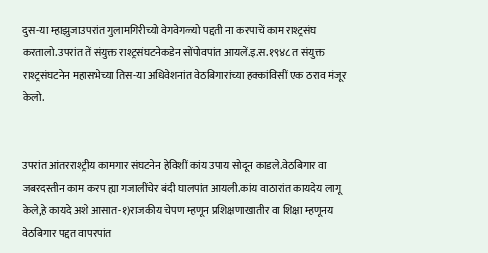दुस-या म्हाझुजाउपरांत गुलामगिरीच्यो वेगवेगळ्यो पद्दती ना करपाचें काम राश्ट्रसंघ करतालो.उपरांत तें संयुक्त राश्ट्रसंघटनेकडेन सोंपोवपांत आयलें.इ.स.१९४८ त संयुक्त राश्ट्रसंघटनेन महासभेच्या तिस-या अधिवेशनांत वेठबिगारांच्या हक्कांविसीं एक ठराव मंजूर केलो.


उपरांत आंतरराश्ट्रीय कामगार संघटनेन हेविशीं कांय उपाय सोदून काडले.वेठबिगार वा जबरदस्तीन काम करप ह्या गजालींचेर बंदी घालपांत आयली.कांय वाठारांत कायदेय लागू केले,हे कायदे अशे आसात-१)राजकीय चेपण म्हणून प्रशिक्षणाखातीर वा शिक्षा म्हणूनय वेठबिगार पद्दत वापरपांत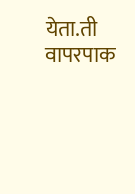येता.ती वापरपाक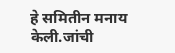हे समितीन मनाय केली.जांची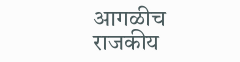आगळीच राजकीय